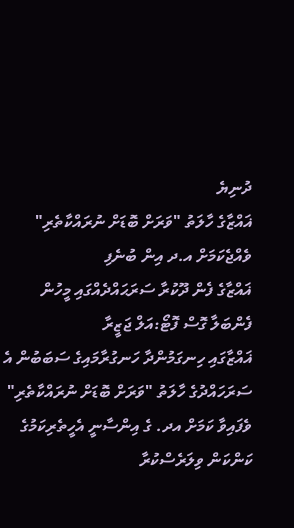ދުނިޔެ
ޣައްޒާގެ ހާލަތު "ވަރަށް ބޮޑަށް ނުރައްކާތެރި" ވެއްޖެކަމަށް އ.ދ އިން ބުނެފި
ޣައްޒާގެ ފެން ދޫކުރާ ސަރަޙައްދެއްގައި މީހުން ފެންބަލާ ގޮސް ފޮޓޯ:އަލް ޖަޒީރާ
ޣައްޒާގައި ހިނގަމުންދާ ހަނގުރާމައިގެ ސަބަބުން އެ ސަރަހައްދުގެ ހާލަތު "ވަރަށް ބޮޑަށް ނުރައްކާތެރި" ވެފައިވާ ކަމަށް އދ. ގެ އިންސާނީ އެހީތެރިކަމުގެ ކަންކަން ވިލަރެސްކުރާ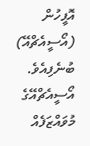އޮފީހުން (އޯސީއެޗްއޭ) ބުނެފިއެވެ.
އޯސީއެޗްއޭގެ މުވައްޒަފެއް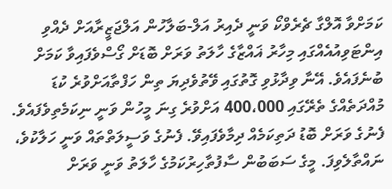ކަމަށްވާ އޮލްގާ ޗެރެވްކޯ ވަނީ ދެއިރު އަލް-ބަލާހުން އަލްޖަޒީރާއަށް ދެއްވި އިންޓަވިއުއެއްގައި މިހާރު ޣައްޒާގެ ހާލަތު ވަރަށް ބޮޑަށް ގޯސްވެފައިވާ ކަމަށް ބުނެފައެވެ. އޭނާ ވިދާޅުވި ގޮތުގައި ވޭތުވެދިޔަ ތިން ހަފްތާއަށްވުރެ ކުޑަ މުއްދަތެއްގެ ތެރޭގައި 400،000 އަށްވުރެ ގިނަ މީހުން ވަނީ ނިކަމެތިވެފައެވެ.
ފެނުގެ ވަރަށް ބޮޑު ދަތިކަމެއް ދިމާވެފައިވޭ. ފެނުގެ ވަސީލަތްތައް ވަނީ ހަލާކުވެ، ނައްތާލެވިފަ. މީގެ ސަބަބުން ސާފުތާހިރުކަމުގެ ހާލަތު ވަނީ ވަރަށް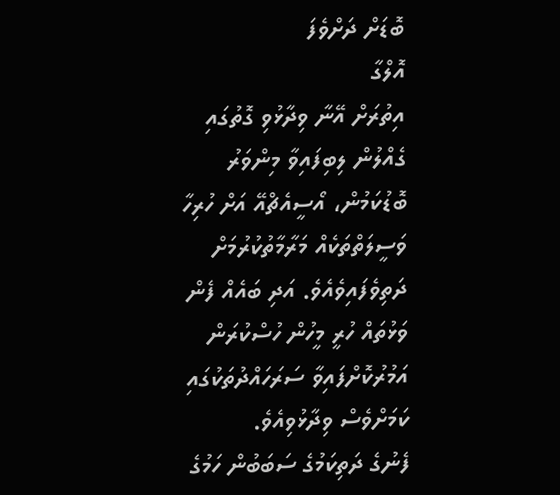ބޮޑަށް ދަށްވެފަ
އޮލްގާ
އިތުރަށް އޭނާ ވިދާޅުވި ގޮތުގައި ގެއްލުން ލިބިފައިވާ މިންވަރު ބޮޑުކަމުން، އޯސީއެޗްއޭ އަށް ހުރިހާ ވަސީލަތްތަކެއް މަރާމާތުކުރުމަށް ދަތިވެފައިވެއެވެ. އަދި ބައެއް ފެން ވަޅުތައް ހުރީ މީހުން ހުސްކުރަން އަމުރުކޮށްފައިވާ ސަރަހައްދުތަކުގައި ކަމަށްވެސް ވިދާޅުވިއެވެ.
ފެނުގެ ދަތިކަމުގެ ސަބަބުން ހަމުގެ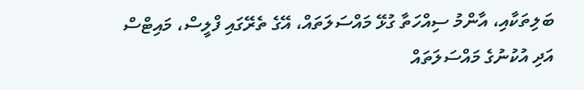ބަލިތަކާއި، އާންމު ސިއްހަތާ ގުޅޭ މައްސަލަތައް، އޭގެ ތެރޭގައި ފްލީސް، މައިޓްސް އަދި އުކުނުގެ މައްސަލަތައް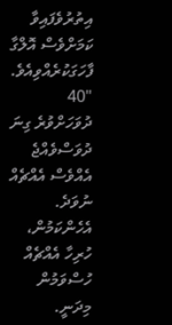އިތުރުވެފައިވާ ކަމަށްވެސް އޮލްގާ ފާހަގަކުރެއްވިއެވެ.
"40 ދުވަހަށްވުރެ ގިނަ ދުވަސްވެއްޖެ އެއްވެސް އެއްޗެއް ނުވަދެ. އެހެންކަމުން، ހުރިހާ އެއްޗެއް ހުސްވަމުން މިދަނީ.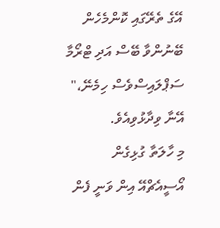އޭގެ ތެރޭގައި ކޮންމެހެން ބޭނުންވާ ބޭސް އަދި ޓްރޯމާ ސަޕްލައިސްވެސް ހިމެނޭ،" އޭނާ ވިދާޅުވިއެވެ.
މި ހާލަތާ ގުޅިގެން އޯސީއެޗްއޭ އިން ވަނީ ފެން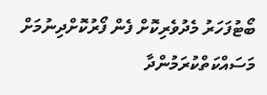ބޯޓުފަހަރު މެދުވެރިކޮށް ފެން ފޯރުކޮށްދިނުމަށް މަސައްކަތްކުރަމުންދާ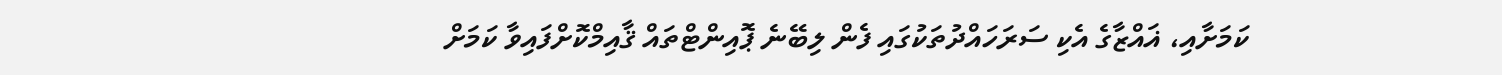ކަމަށާއި، ޣައްޒާގެ އެކި ސަރަހައްދުތަކުގައި ފެން ލިބޭނެ ޕޮއިންޓްތައް ޤާއިމްކޮށްފައިވާ ކަމަށް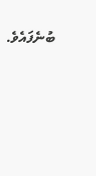ބުނެފައެވެ.